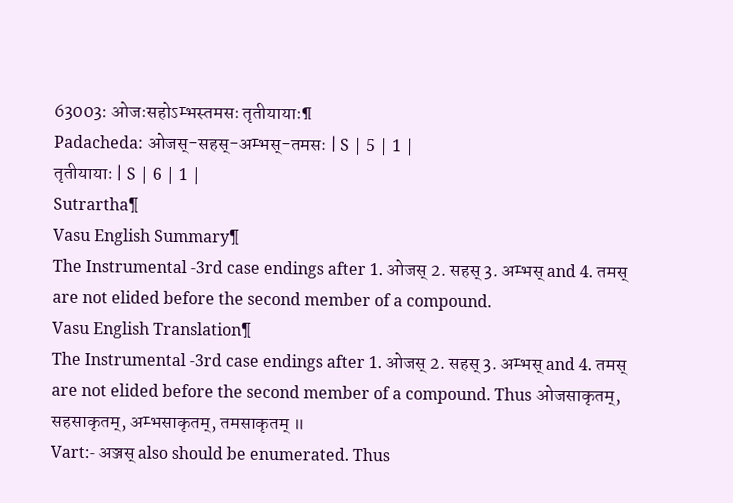63003: ओजःसहोऽम्भस्तमसः तृतीयायाः¶
Padacheda: ओजस्-सहस्-अम्भस्-तमसः | S | 5 | 1 |
तृतीयायाः | S | 6 | 1 |
Sutrartha¶
Vasu English Summary¶
The Instrumental -3rd case endings after 1. ओजस् 2. सहस् 3. अम्भस् and 4. तमस् are not elided before the second member of a compound.
Vasu English Translation¶
The Instrumental -3rd case endings after 1. ओजस् 2. सहस् 3. अम्भस् and 4. तमस् are not elided before the second member of a compound. Thus ओजसाकृतम्, सहसाकृतम्, अम्भसाकृतम्, तमसाकृतम् ॥
Vart:- अञ्जस् also should be enumerated. Thus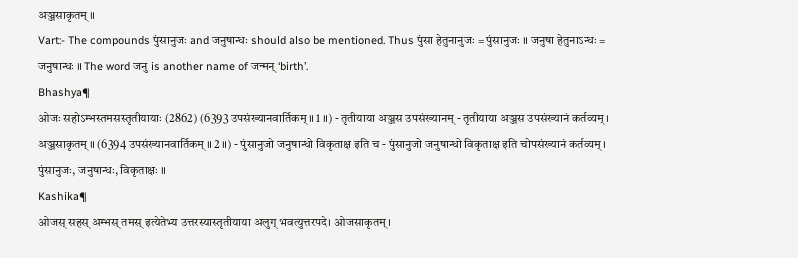अञ्जसाकृतम् ॥
Vart:- The compounds पुंसानुजः and जनुषान्धः should also be mentioned. Thus पुंसा हेतुनानुजः = पुंसानुजः ॥ जनुषा हेतुनाऽन्धः = जनुषान्धः ॥ The word जनु is another name of जन्मन् ‘birth’.
Bhashya¶
ओजः सहोऽम्भस्तमसस्तृतीयायाः (2862) (6393 उपसंख्यानवार्तिकम् ॥ 1 ॥) - तृतीयाया अञ्जस उपसंख्यानम् - तृतीयाया अञ्जस उपसंख्यानं कर्तव्यम् । अञ्जसाकृतम् ॥ (6394 उपसंख्यानवार्तिकम् ॥ 2 ॥) - पुंसानुजो जनुषान्धो विकृताक्ष इति च - पुंसानुजो जनुषान्धो विकृताक्ष इति चोपसंख्यानं कर्तव्यम् । पुंसानुजः, जनुषान्धः, विकृताक्षः ॥
Kashika¶
ओजस् सहस् अम्भस् तमस् इत्येतेभ्य उत्तरस्यास्तृतीयाया अलुग् भवत्युत्तरपदे। ओजसाकृतम्।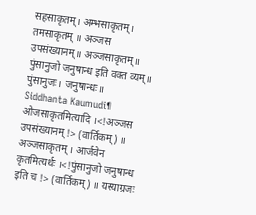सहसाकृतम्। अम्भसाकृतम्। तमसाकृतम् ॥ अञ्जस उपसंख्यानम्॥ अञ्जसाकृतम्॥ पुंसानुजो जनुषान्ध इति वक्त व्यम्॥ पुंसानुजः। जनुषान्धः॥
Siddhanta Kaumudi¶
ओजसाकृतमित्यादि ।<!अञ्जस उपसंख्यानम् !> (वार्तिकम्) ॥ अञ्जसाकृतम् । आर्जवेन कृतमित्यर्थः ।<!पुंसानुजो जनुषान्ध इति च !> (वार्तिकम्) ॥ यस्याग्रजः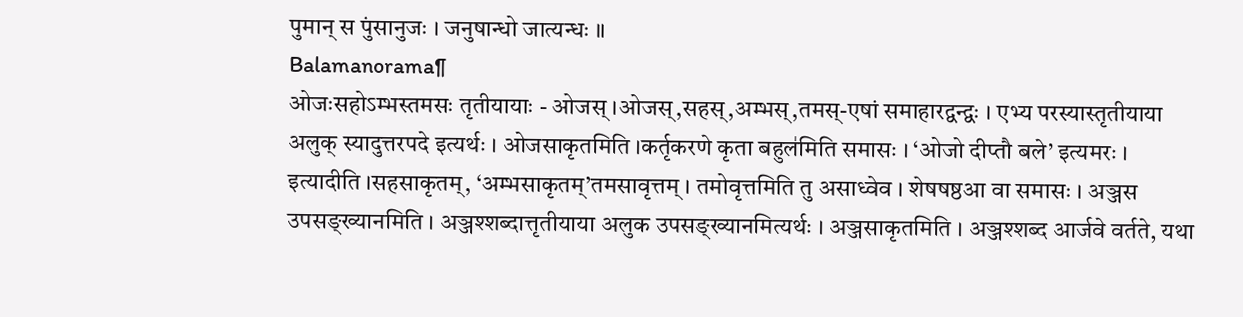पुमान् स पुंसानुजः । जनुषान्धो जात्यन्धः ॥
Balamanorama¶
ओजःसहोऽम्भस्तमसः तृतीयायाः - ओजस् ।ओजस्,सहस्,अम्भस्,तमस्-एषां समाहारद्वन्द्वः । एभ्य परस्यास्तृतीयाया अलुक् स्यादुत्तरपदे इत्यर्थः । ओजसाकृतमिति ।कर्तृकरणे कृता बहुल॑मिति समासः । ‘ओजो दीप्तौ बले’ इत्यमरः । इत्यादीति ।सहसाकृतम्, ‘अम्भसाकृतम्’तमसावृत्तम् । तमोवृत्तमिति तु असाध्वेव । शेषषष्ठआ वा समासः । अञ्जस उपसङ्ख्यानमिति । अञ्जश्शब्दात्तृतीयाया अलुक उपसङ्ख्यानमित्यर्थः । अञ्जसाकृतमिति । अञ्जश्शब्द आर्जवे वर्तते, यथा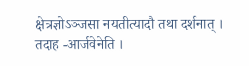क्षेत्रज्ञोऽञ्जसा नयतीत्यादौ तथा दर्शनात् । तदाह -आर्जवेनेति ।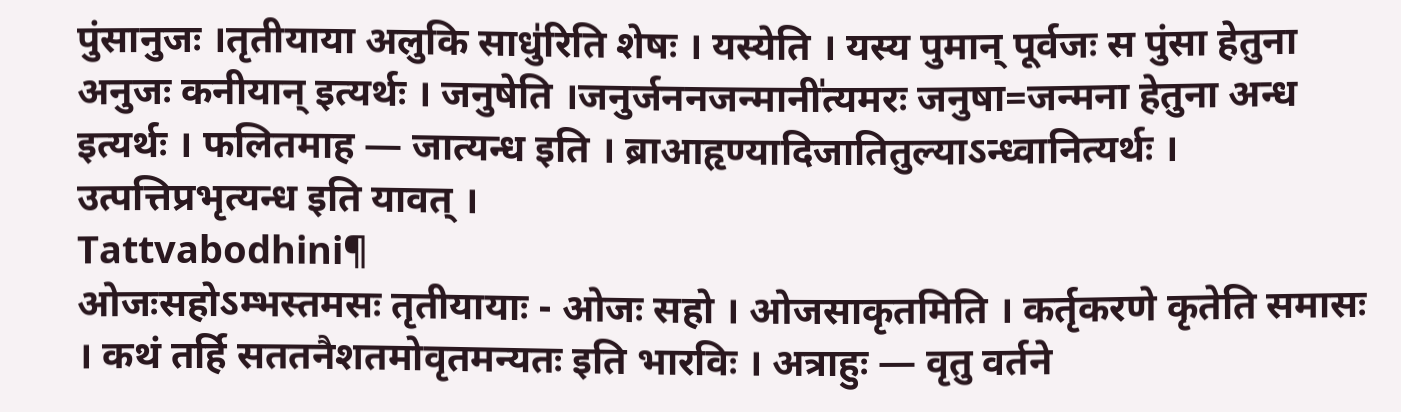पुंसानुजः ।तृतीयाया अलुकि साधु॑रिति शेषः । यस्येति । यस्य पुमान् पूर्वजः स पुंसा हेतुना अनुजः कनीयान् इत्यर्थः । जनुषेति ।जनुर्जननजन्मानी॑त्यमरः जनुषा=जन्मना हेतुना अन्ध इत्यर्थः । फलितमाह — जात्यन्ध इति । ब्राआहृण्यादिजातितुल्याऽन्ध्वानित्यर्थः । उत्पत्तिप्रभृत्यन्ध इति यावत् ।
Tattvabodhini¶
ओजःसहोऽम्भस्तमसः तृतीयायाः - ओजः सहो । ओजसाकृतमिति । कर्तृकरणे कृतेति समासः । कथं तर्हि सततनैशतमोवृतमन्यतः इति भारविः । अत्राहुः — वृतु वर्तने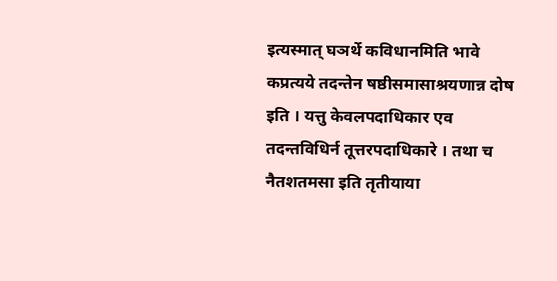इत्यस्मात् घञर्थे कविधानमिति भावे कप्रत्यये तदन्तेन षष्ठीसमासाश्रयणान्न दोष इति । यत्तु केवलपदाधिकार एव तदन्तविधिर्न तूत्तरपदाधिकारे । तथा च नैतशतमसा इति तृतीयाया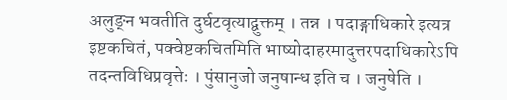अलुङ्न भवतीति दुर्घटवृत्याद्वुक्तम् । तन्न । पदाङ्गाधिकारे इत्यत्र इष्टकचितं, पक्वेष्टकचितमिति भाष्योदाहरमादुत्तरपदाधिकारेऽपि तदन्तविधिप्रवृत्तेः । पुंसानुजो जनुषान्ध इति च । जनुषेति ।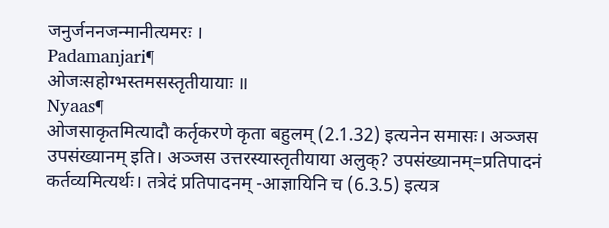जनुर्जननजन्मानीत्यमरः ।
Padamanjari¶
ओजःसहोग्भस्तमसस्तृतीयायाः ॥
Nyaas¶
ओजसाकृतमित्यादौ कर्तृकरणे कृता बहुलम् (2.1.32) इत्यनेन समासः। अञ्जस उपसंख्यानम् इति। अञ्जस उत्तरस्यास्तृतीयाया अलुक्? उपसंख्यानम्=प्रतिपादनं कर्तव्यमित्यर्थः। तत्रेदं प्रतिपादनम् -आज्ञायिनि च (6.3.5) इत्यत्र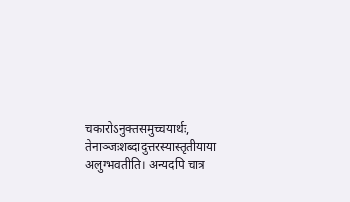चकारोऽनुक्तसमुच्चयार्थः, तेनाञ्जःशब्दादुत्तरस्यास्तृतीयाया अलुग्भवतीति। अन्यदपि चात्र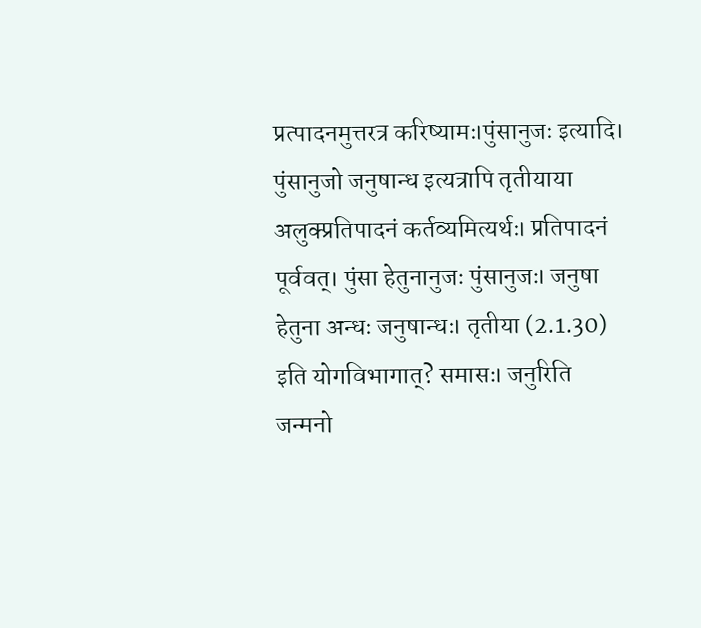प्रत्पादनमुत्तरत्र करिष्यामः।पुंसानुजः इत्यादि। पुंसानुजो जनुषान्ध इत्यत्रापि तृतीयाया अलुक्प्रतिपादनं कर्तव्यमित्यर्थः। प्रतिपादनं पूर्ववत्। पुंसा हेतुनानुजः पुंसानुजः। जनुषा हेतुना अन्धः जनुषान्धः। तृतीया (2.1.30) इति योगविभागात्? समासः। जनुरिति जन्मनो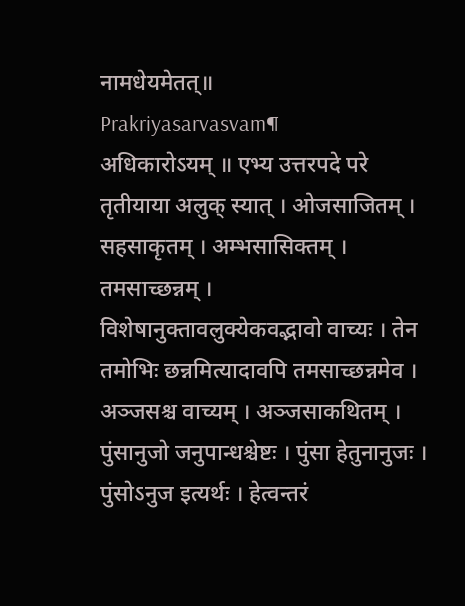नामधेयमेतत्॥
Prakriyasarvasvam¶
अधिकारोऽयम् ॥ एभ्य उत्तरपदे परे तृतीयाया अलुक् स्यात् । ओजसाजितम् । सहसाकृतम् । अम्भसासिक्तम् । तमसाच्छन्नम् । विशेषानुक्तावलुक्येकवद्भावो वाच्यः । तेन तमोभिः छन्नमित्यादावपि तमसाच्छन्नमेव । अञ्जसश्च वाच्यम् । अञ्जसाकथितम् । पुंसानुजो जनुपान्धश्चेष्टः । पुंसा हेतुनानुजः । पुंसोऽनुज इत्यर्थः । हेत्वन्तरं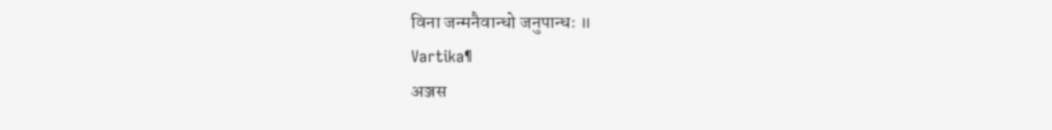विना जन्मनैवान्धो जनुपान्धः ॥
Vartika¶
अञ्जस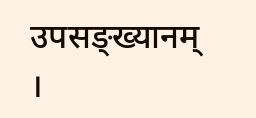उपसङ्ख्यानम् ।